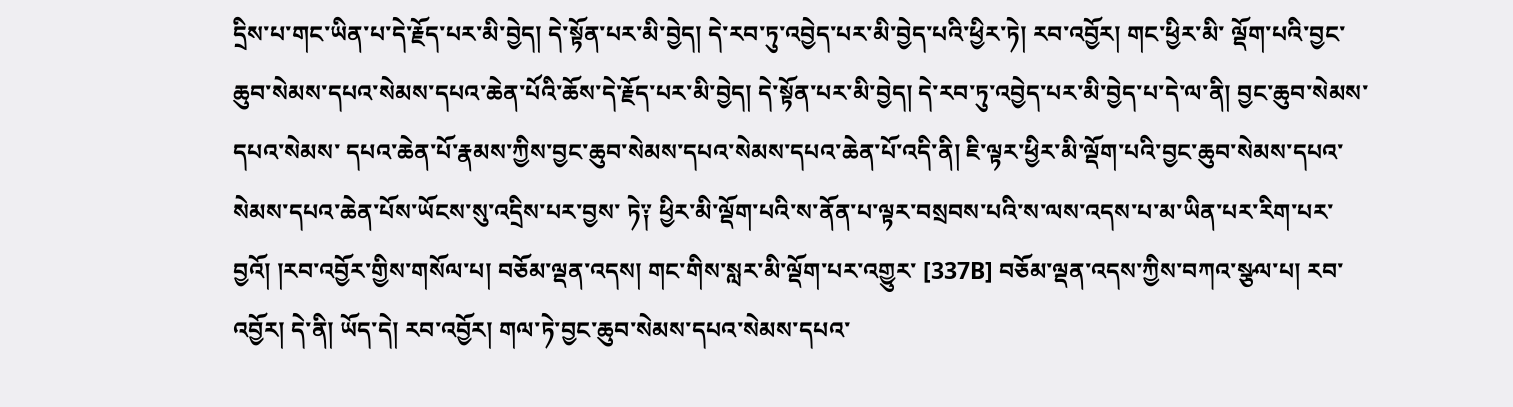དྲིས་པ་གང་ཡིན་པ་དེ་རྗོད་པར་མི་བྱེད། དེ་སྟོན་པར་མི་བྱེད། དེ་རབ་ཏུ་འབྱེད་པར་མི་བྱེད་པའི་ཕྱིར་ཏེ། རབ་འབྱོར། གང་ཕྱིར་མི་ ལྡོག་པའི་བྱང་ཆུབ་སེམས་དཔའ་སེམས་དཔའ་ཆེན་པོའི་ཆོས་དེ་རྗོད་པར་མི་བྱེད། དེ་སྟོན་པར་མི་བྱེད། དེ་རབ་ཏུ་འབྱེད་པར་མི་བྱེད་པ་དེ་ལ་ནི། བྱང་ཆུབ་སེམས་དཔའ་སེམས་ དཔའ་ཆེན་པོ་རྣམས་ཀྱིས་བྱང་ཆུབ་སེམས་དཔའ་སེམས་དཔའ་ཆེན་པོ་འདི་ནི། ཇི་ལྟར་ཕྱིར་མི་ལྡོག་པའི་བྱང་ཆུབ་སེམས་དཔའ་སེམས་དཔའ་ཆེན་པོས་ཡོངས་སུ་འདྲིས་པར་བྱས་ ཏེ༑ ཕྱིར་མི་ལྡོག་པའི་ས་ནོན་པ་ལྟར་བསྲབས་པའི་ས་ལས་འདས་པ་མ་ཡིན་པར་རིག་པར་བྱའོ། །རབ་འབྱོར་གྱིས་གསོལ་པ། བཅོམ་ལྡན་འདས། གང་གིས་སླར་མི་ལྡོག་པར་འགྱུར་ [337B] བཅོམ་ལྡན་འདས་ཀྱིས་བཀའ་སྩལ་པ། རབ་འབྱོར། དེ་ནི། ཡོད་དེ། རབ་འབྱོར། གལ་ཏེ་བྱང་ཆུབ་སེམས་དཔའ་སེམས་དཔའ་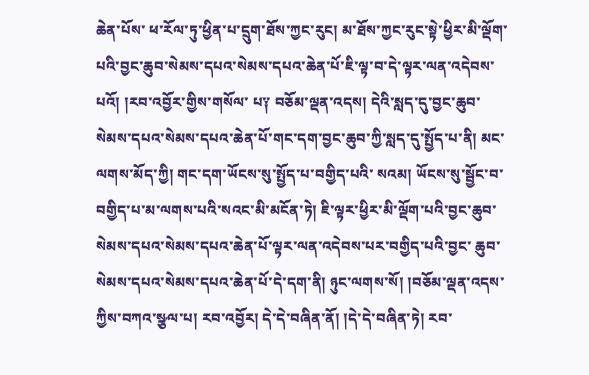ཆེན་པོས་ ཕ་རོལ་ཏུ་ཕྱིན་པ་དྲུག་ཐོས་ཀྱང་རུང། མ་ཐོས་ཀྱང་རུང་སྟེ་ཕྱིར་མི་ལྡོག་པའི་བྱང་ཆུབ་སེམས་དཔའ་སེམས་དཔའ་ཆེན་པོ་ཇི་ལྟ་བ་དེ་ལྟར་ལན་འདེབས་པའོ། །རབ་འབྱོར་གྱིས་གསོལ་ པ༑ བཅོམ་ལྡན་འདས། དེའི་སླད་དུ་བྱང་ཆུབ་སེམས་དཔའ་སེམས་དཔའ་ཆེན་པོ་གང་དག་བྱང་ཆུབ་ཀྱི་སླད་དུ་སྤྱོད་པ་ནི། མང་ལགས་མོད་ཀྱི། གང་དག་ཡོངས་སུ་སྤྱོད་པ་བགྱིད་པའི་ སའམ། ཡོངས་སུ་སྦྱོང་བ་བགྱིད་པ་མ་ལགས་པའི་སའང་མི་མངོན་ཏེ། ཇི་ལྟར་ཕྱིར་མི་ལྡོག་པའི་བྱང་ཆུབ་སེམས་དཔའ་སེམས་དཔའ་ཆེན་པོ་ལྟར་ལན་འདེབས་པར་བགྱིད་པའི་བྱང་ ཆུབ་སེམས་དཔའ་སེམས་དཔའ་ཆེན་པོ་དེ་དག་ནི། ཉུང་ལགས་སོ། །བཅོམ་ལྡན་འདས་ཀྱིས་བཀའ་སྩལ་པ། རབ་འབྱོར། དེ་དེ་བཞིན་ནོ། །དེ་དེ་བཞིན་ཏེ། རབ་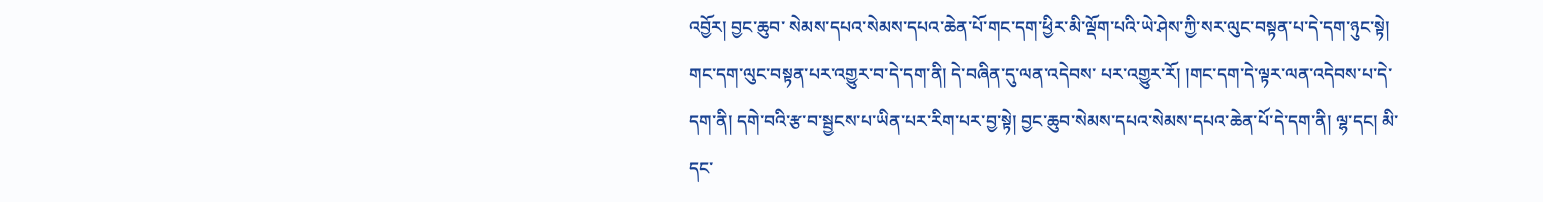འབྱོར། བྱང་ཆུབ་ སེམས་དཔའ་སེམས་དཔའ་ཆེན་པོ་གང་དག་ཕྱིར་མི་ལྡོག་པའི་ཡེ་ཤེས་ཀྱི་སར་ལུང་བསྟན་པ་དེ་དག་ཉུང་སྟེ། གང་དག་ལུང་བསྟན་པར་འགྱུར་བ་དེ་དག་ནི། དེ་བཞིན་དུ་ལན་འདེབས་ པར་འགྱུར་རོ། །གང་དག་དེ་ལྟར་ལན་འདེབས་པ་དེ་དག་ནི། དགེ་བའི་རྩ་བ་སྦྱངས་པ་ཡིན་པར་རིག་པར་བྱ་སྟེ། བྱང་ཆུབ་སེམས་དཔའ་སེམས་དཔའ་ཆེན་པོ་དེ་དག་ནི། ལྷ་དང། མི་དང་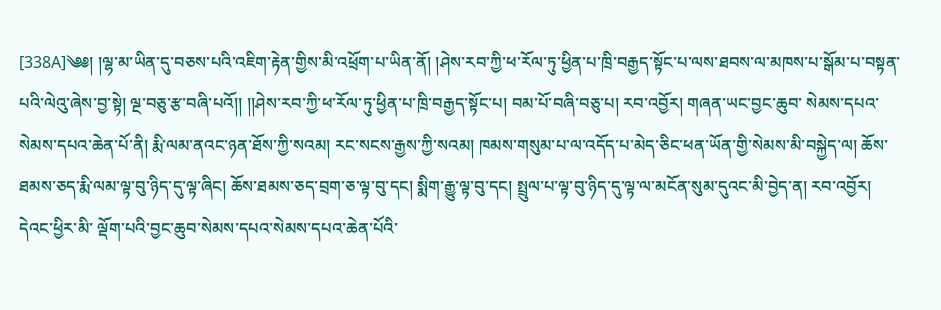[338A]༄༅། །ལྷ་མ་ཡིན་དུ་བཅས་པའི་འཇིག་རྟེན་གྱིས་མི་འཕྲོག་པ་ཡིན་ནོ། །ཤེས་རབ་ཀྱི་ཕ་རོལ་ཏུ་ཕྱིན་པ་ཁྲི་བརྒྱད་སྟོང་པ་ལས་ཐབས་ལ་མཁས་པ་སྒོམ་པ་བསྟན་ པའི་ལེའུ་ཞེས་བྱ་སྟེ། ལྔ་བཅུ་རྩ་བཞི་པའོ།། །།ཤེས་རབ་ཀྱི་ཕ་རོལ་ཏུ་ཕྱིན་པ་ཁྲི་བརྒྱད་སྟོང་པ། བམ་པོ་བཞི་བཅུ་པ། རབ་འབྱོར། གཞན་ཡང་བྱང་ཆུབ་ སེམས་དཔའ་སེམས་དཔའ་ཆེན་པོ་ནི། རྨི་ལམ་ནའང་ཉན་ཐོས་ཀྱི་སའམ། རང་སངས་རྒྱས་ཀྱི་སའམ། ཁམས་གསུམ་པ་ལ་འདོད་པ་མེད་ཅིང་ཕན་ཡོན་གྱི་སེམས་མི་བསྐྱེད་ལ། ཆོས་ ཐམས་ཅད་རྨི་ལམ་ལྟ་བུ་ཉིད་དུ་ལྟ་ཞིང། ཆོས་ཐམས་ཅད་བྲག་ཅ་ལྟ་བུ་དང། སྨིག་རྒྱུ་ལྟ་བུ་དང། སྤྲུལ་པ་ལྟ་བུ་ཉིད་དུ་ལྟ་ལ་མངོན་སུམ་དུའང་མི་བྱེད་ན། རབ་འབྱོར། དེའང་ཕྱིར་མི་ ལྡོག་པའི་བྱང་ཆུབ་སེམས་དཔའ་སེམས་དཔའ་ཆེན་པོའི་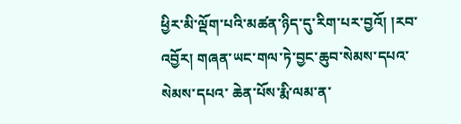ཕྱིར་མི་ལྡོག་པའི་མཚན་ཉིད་དུ་རིག་པར་བྱའོ། །རབ་འབྱོར། གཞན་ཡང་གལ་ཏེ་བྱང་ཆུབ་སེམས་དཔའ་སེམས་དཔའ་ ཆེན་པོས་རྨི་ལམ་ན་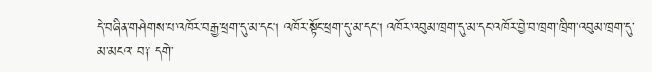དེ་བཞིན་གཤེགས་པ་འཁོར་བརྒྱ་ཕྲག་དུ་མ་དང། འཁོར་སྟོང་ཕྲག་དུ་མ་དང། འཁོར་འབུམ་ཁྲག་དུ་མ་དང་འཁོར་བྱེ་བ་ཁྲག་ཁྲིག་འབུམ་ཁྲག་དུ་མ་མངའ་ བ༑ དགེ་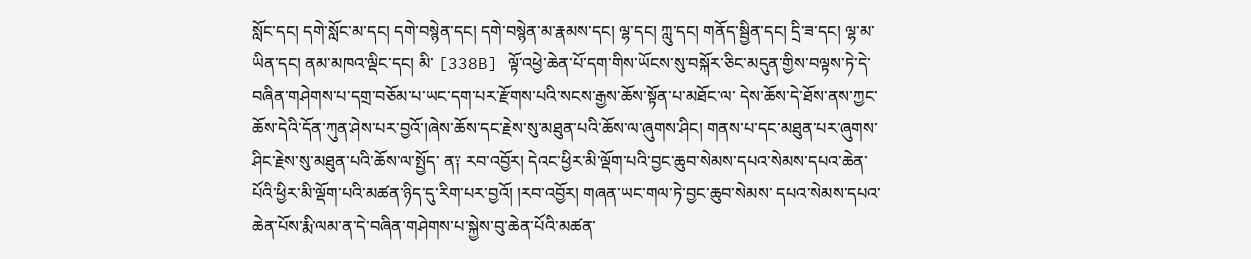སློང་དང། དགེ་སློང་མ་དང། དགེ་བསྙེན་དང། དགེ་བསྙེན་མ་རྣམས་དང། ལྷ་དང། ཀླུ་དང། གནོད་སྦྱིན་དང། དྲི་ཟ་དང། ལྷ་མ་ཡིན་དང། ནམ་མཁའ་ལྡིང་དང། མི་ [338B] ལྟོ་འཕྱེ་ཆེན་པོ་དག་གིས་ཡོངས་སུ་བསྐོར་ཅིང་མདུན་གྱིས་བལྟས་ཏེ་དེ་བཞིན་གཤེགས་པ་དགྲ་བཅོམ་པ་ཡང་དག་པར་རྫོགས་པའི་སངས་རྒྱས་ཆོས་སྟོན་པ་མཐོང་ལ་ དེས་ཆོས་དེ་ཐོས་ནས་ཀྱང་ཆོས་དེའི་དོན་ཀུན་ཤེས་པར་བྱའོ་།ཞེས་ཆོས་དང་རྗེས་སུ་མཐུན་པའི་ཆོས་ལ་ཞུགས་ཤིང། གནས་པ་དང་མཐུན་པར་ཞུགས་ཤིང་རྗེས་སུ་མཐུན་པའི་ཆོས་ལ་སྤྱོད་ ན༑ རབ་འབྱོར། དེའང་ཕྱིར་མི་ལྡོག་པའི་བྱང་ཆུབ་སེམས་དཔའ་སེམས་དཔའ་ཆེན་པོའི་ཕྱིར་མི་ལྡོག་པའི་མཚན་ཉིད་དུ་རིག་པར་བྱའོ། །རབ་འབྱོར། གཞན་ཡང་གལ་ཏེ་བྱང་ཆུབ་སེམས་ དཔའ་སེམས་དཔའ་ཆེན་པོས་རྨི་ལམ་ན་དེ་བཞིན་གཤེགས་པ་སྐྱེས་བུ་ཆེན་པོའི་མཚན་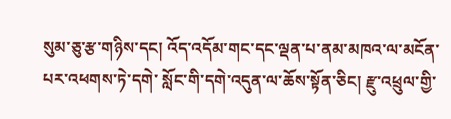སུམ་ཅུ་རྩ་གཉིས་དང། འོད་འདོམ་གང་དང་ལྡན་པ་ནམ་མཁའ་ལ་མངོན་པར་འཕགས་ཏེ་དགེ་ སློང་གི་དགེ་འདུན་ལ་ཆོས་སྟོན་ཅིང། རྫུ་འཕྲུལ་གྱི་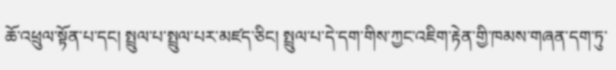ཆོ་འཕྲུལ་སྟོན་པ་དང། སྤྲུལ་པ་སྤྲུལ་པར་མཛད་ཅིང། སྤྲུལ་པ་དེ་དག་གིས་ཀྱང་འཇིག་རྟེན་གྱི་ཁམས་གཞན་དག་ཏུ་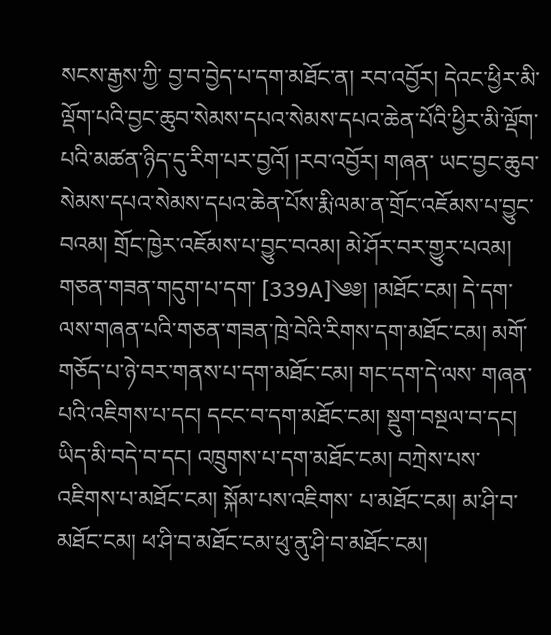སངས་རྒྱས་ཀྱི་ བྱ་བ་བྱེད་པ་དག་མཐོང་ན། རབ་འབྱོར། དེའང་ཕྱིར་མི་ལྡོག་པའི་བྱང་ཆུབ་སེམས་དཔའ་སེམས་དཔའ་ཆེན་པོའི་ཕྱིར་མི་ལྡོག་པའི་མཚན་ཉིད་དུ་རིག་པར་བྱའོ། །རབ་འབྱོར། གཞན་ ཡང་བྱང་ཆུབ་སེམས་དཔའ་སེམས་དཔའ་ཆེན་པོས་རྨི་ལམ་ན་གྲོང་འཇོམས་པ་བྱུང་བའམ། གྲོང་ཁྱེར་འཇོམས་པ་བྱུང་བའམ། མེ་ཤོར་བར་གྱུར་པའམ། གཅན་གཟན་གདུག་པ་དག་ [339A]༄༅། །མཐོང་ངམ། དེ་དག་ལས་གཞན་པའི་གཅན་གཟན་ཁྲེ་བེའི་རིགས་དག་མཐོང་ངམ། མགོ་གཅོད་པ་ཉེ་བར་གནས་པ་དག་མཐོང་ངམ། གང་དག་དེ་ལས་ གཞན་པའི་འཇིགས་པ་དང། དངང་བ་དག་མཐོང་ངམ། སྡུག་བསྔལ་བ་དང། ཡིད་མི་བདེ་བ་དང། འཁྲུགས་པ་དག་མཐོང་ངམ། བཀྲེས་པས་འཇིགས་པ་མཐོང་ངམ། སྐོམ་པས་འཇིགས་ པ་མཐོང་ངམ། མ་ཤི་བ་མཐོང་ངམ། ཕ་ཤི་བ་མཐོང་ངམ་ཕུ་ནུ་ཤི་བ་མཐོང་ངམ།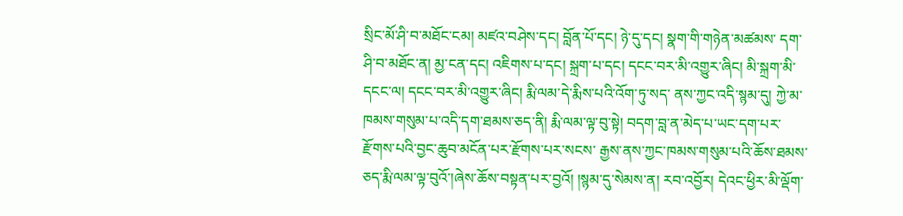སྲིང་མོ་ཤི་བ་མཐོང་ངམ། མཛའ་བཤེས་དང། བློན་པོ་དང། ཉེ་དུ་དང། སྣག་གི་གཉེན་མཚམས་ དག་ཤི་བ་མཐོང་ན། མྱ་ངན་དང། འཇིགས་པ་དང། སྐྲག་པ་དང། དངང་བར་མི་འགྱུར་ཞིང། མི་སྐྲག་མི་དངང་ལ། དངང་བར་མི་འགྱུར་ཞིང། རྨི་ལམ་དེ་རྨིས་པའི་འོག་ཏུ་སད་ ནས་ཀྱང་འདི་སྙམ་དུ། ཀྱེ་མ་ཁམས་གསུམ་པ་འདི་དག་ཐམས་ཅད་ནི། རྨི་ལམ་ལྟ་བུ་སྟེ། བདག་བླ་ན་མེད་པ་ཡང་དག་པར་རྫོགས་པའི་བྱང་ཆུབ་མངོན་པར་རྫོགས་པར་སངས་ རྒྱས་ནས་ཀྱང་ཁམས་གསུམ་པའི་ཆོས་ཐམས་ཅད་རྨི་ལམ་ལྟ་བུའོ་།ཞེས་ཆོས་བསྟན་པར་བྱའོ། །སྙམ་དུ་སེམས་ན། རབ་འབྱོར། དེའང་ཕྱིར་མི་ལྡོག་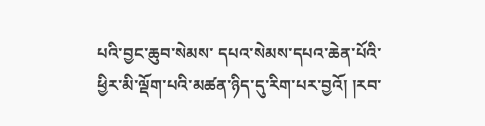པའི་བྱང་ཆུབ་སེམས་ དཔའ་སེམས་དཔའ་ཆེན་པོའི་ཕྱིར་མི་ལྡོག་པའི་མཚན་ཉིད་དུ་རིག་པར་བྱའོ། །རབ་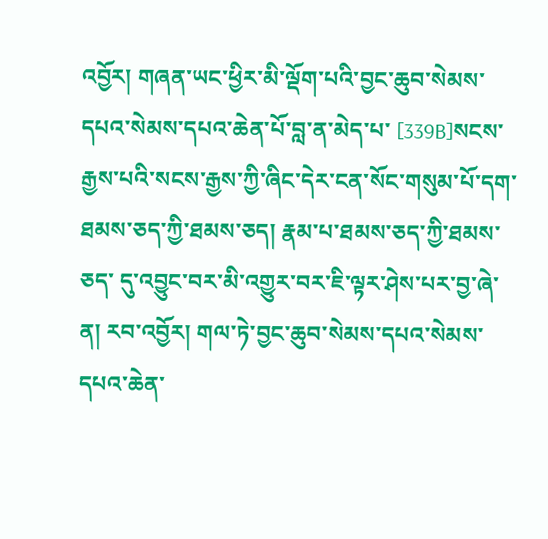འབྱོར། གཞན་ཡང་ཕྱིར་མི་ལྡོག་པའི་བྱང་ཆུབ་སེམས་དཔའ་སེམས་དཔའ་ཆེན་པོ་བླ་ན་མེད་པ་ [339B]སངས་རྒྱས་པའི་སངས་རྒྱས་ཀྱི་ཞིང་དེར་ངན་སོང་གསུམ་པོ་དག་ཐམས་ཅད་ཀྱི་ཐམས་ཅད། རྣམ་པ་ཐམས་ཅད་ཀྱི་ཐམས་ཅད་ དུ་འབྱུང་བར་མི་འགྱུར་བར་ཇི་ལྟར་ཤེས་པར་བྱ་ཞེ་ན། རབ་འབྱོར། གལ་ཏེ་བྱང་ཆུབ་སེམས་དཔའ་སེམས་དཔའ་ཆེན་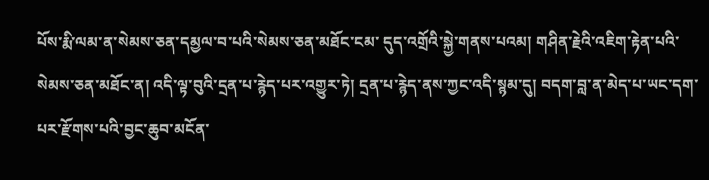པོས་རྨི་ལམ་ན་སེམས་ཅན་དམྱལ་བ་པའི་སེམས་ཅན་མཐོང་ངམ་ དུད་འགྲོའི་སྐྱེ་གནས་པའམ། གཤིན་རྗེའི་འཇིག་རྟེན་པའི་སེམས་ཅན་མཐོང་ན། འདི་ལྟ་བུའི་དྲན་པ་རྙེད་པར་འགྱུར་ཏེ། དྲན་པ་རྙེད་ནས་ཀྱང་འདི་སྙམ་དུ། བདག་བླ་ན་མེད་པ་ཡང་དག་ པར་རྫོགས་པའི་བྱང་ཆུབ་མངོན་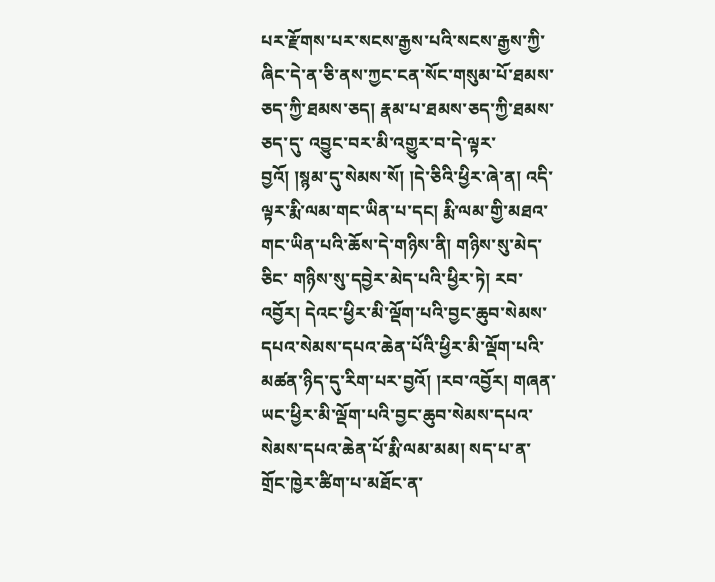པར་རྫོགས་པར་སངས་རྒྱས་པའི་སངས་རྒྱས་ཀྱི་ཞིང་དེ་ན་ཅི་ནས་ཀྱང་ངན་སོང་གསུམ་པོ་ཐམས་ཅད་ཀྱི་ཐམས་ཅད། རྣམ་པ་ཐམས་ཅད་ཀྱི་ཐམས་ཅད་དུ་ འབྱུང་བར་མི་འགྱུར་བ་དེ་ལྟར་བྱའོ། །སྙམ་དུ་སེམས་སོ། །དེ་ཅིའི་ཕྱིར་ཞེ་ན། འདི་ལྟར་རྨི་ལམ་གང་ཡིན་པ་དང། རྨི་ལམ་གྱི་མཐའ་གང་ཡིན་པའི་ཆོས་དེ་གཉིས་ནི། གཉིས་སུ་མེད་ཅིང་ གཉིས་སུ་དབྱེར་མེད་པའི་ཕྱིར་ཏེ། རབ་འབྱོར། དེའང་ཕྱིར་མི་ལྡོག་པའི་བྱང་ཆུབ་སེམས་དཔའ་སེམས་དཔའ་ཆེན་པོའི་ཕྱིར་མི་ལྡོག་པའི་མཚན་ཉིད་དུ་རིག་པར་བྱའོ། །རབ་འབྱོར། གཞན་ ཡང་ཕྱིར་མི་ལྡོག་པའི་བྱང་ཆུབ་སེམས་དཔའ་སེམས་དཔའ་ཆེན་པོ་རྨི་ལམ་མམ། སད་པ་ན་གྲོང་ཁྱེར་ཚིག་པ་མཐོང་ན་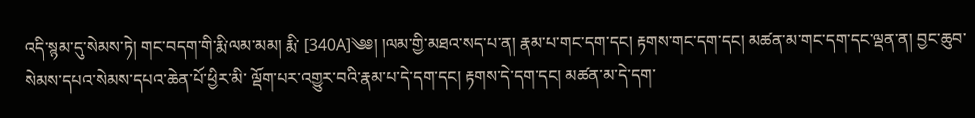འདི་སྙམ་དུ་སེམས་ཏེ། གང་བདག་གི་རྨི་ལམ་མམ། རྨི་ [340A]༄༅། །ལམ་གྱི་མཐའ་སད་པ་ན། རྣམ་པ་གང་དག་དང། རྟགས་གང་དག་དང། མཚན་མ་གང་དག་དང་ལྡན་ན། བྱང་ཆུབ་སེམས་དཔའ་སེམས་དཔའ་ཆེན་པོ་ཕྱིར་མི་ ལྡོག་པར་འགྱུར་བའི་རྣམ་པ་དེ་དག་དང། རྟགས་དེ་དག་དང། མཚན་མ་དེ་དག་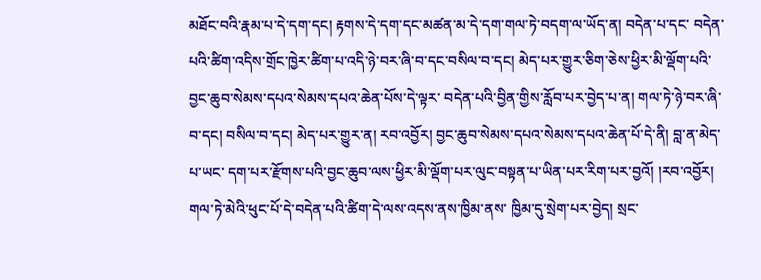མཐོང་བའི་རྣམ་པ་དེ་དག་དང། རྟགས་དེ་དག་དང་མཚན་མ་དེ་དག་གལ་ཏེ་བདག་ལ་ཡོད་ན། བདེན་པ་དང་ བདེན་པའི་ཚིག་འདིས་གྲོང་ཁྱེར་ཚིག་པ་འདི་ཉེ་བར་ཞི་བ་དང་བསིལ་བ་དང། མེད་པར་གྱུར་ཅིག་ཅེས་ཕྱིར་མི་ལྡོག་པའི་བྱང་ཆུབ་སེམས་དཔའ་སེམས་དཔའ་ཆེན་པོས་དེ་ལྟར་ བདེན་པའི་བྱིན་གྱིས་རློབ་པར་བྱེད་པ་ན། གལ་ཏེ་ཉེ་བར་ཞི་བ་དང། བསིལ་བ་དང། མེད་པར་གྱུར་ན། རབ་འབྱོར། བྱང་ཆུབ་སེམས་དཔའ་སེམས་དཔའ་ཆེན་པོ་དེ་ནི། བླ་ན་མེད་པ་ཡང་ དག་པར་རྫོགས་པའི་བྱང་ཆུབ་ལས་ཕྱིར་མི་ལྡོག་པར་ལུང་བསྟན་པ་ཡིན་པར་རིག་པར་བྱའོ། །རབ་འབྱོར། གལ་ཏེ་མེའི་ཕུང་པོ་དེ་བདེན་པའི་ཚིག་དེ་ལས་འདས་ནས་ཁྱིམ་ནས་ ཁྱིམ་དུ་སྲེག་པར་བྱེད། སྲང་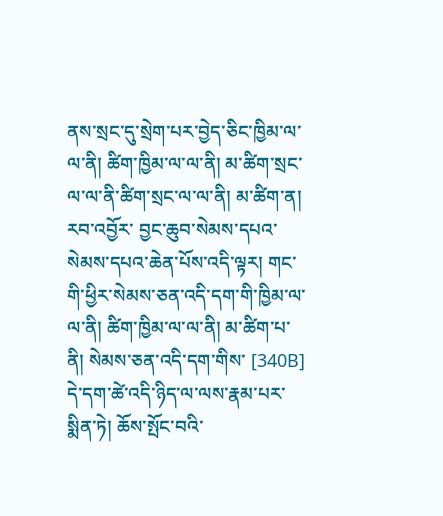ནས་སྲང་དུ་སྲེག་པར་བྱེད་ཅིང་ཁྱིམ་ལ་ལ་ནི། ཚིག་ཁྱིམ་ལ་ལ་ནི། མ་ཚིག་སྲང་ལ་ལ་ནི་ཚིག་སྲང་ལ་ལ་ནི། མ་ཚིག་ན། རབ་འབྱོར་ བྱང་ཆུབ་སེམས་དཔའ་སེམས་དཔའ་ཆེན་པོས་འདི་ལྟར། གང་གི་ཕྱིར་སེམས་ཅན་འདི་དག་གི་ཁྱིམ་ལ་ལ་ནི། ཚིག་ཁྱིམ་ལ་ལ་ནི། མ་ཚིག་པ་ནི། སེམས་ཅན་འདི་དག་གིས་ [340B] དེ་དག་ཚེ་འདི་ཉིད་ལ་ལས་རྣམ་པར་སྨིན་ཏེ། ཆོས་སྤོང་བའི་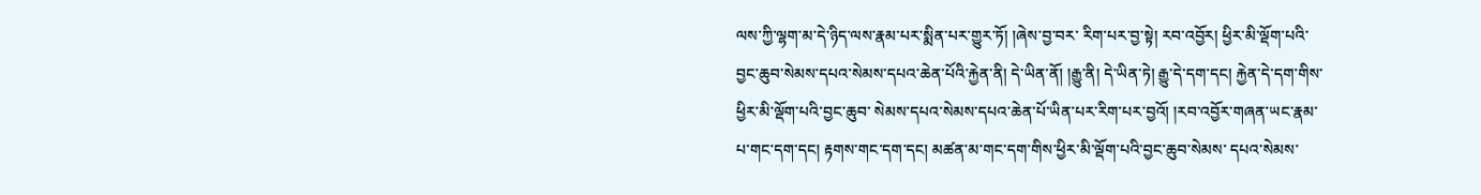ལས་ཀྱི་ལྷག་མ་དེ་ཉིད་ལས་རྣམ་པར་སྨིན་པར་གྱུར་ཏོ། །ཞེས་བྱ་བར་ རིག་པར་བྱ་སྟེ། རབ་འབྱོར། ཕྱིར་མི་ལྡོག་པའི་བྱང་ཆུབ་སེམས་དཔའ་སེམས་དཔའ་ཆེན་པོའི་རྐྱེན་ནི། དེ་ཡིན་ནོ། །རྒྱུ་ནི། དེ་ཡིན་ཏེ། རྒྱུ་དེ་དག་དང། རྐྱེན་དེ་དག་གིས་ཕྱིར་མི་ལྡོག་པའི་བྱང་ཆུབ་ སེམས་དཔའ་སེམས་དཔའ་ཆེན་པོ་ཡིན་པར་རིག་པར་བྱའོ། །རབ་འབྱོར་གཞན་ཡང་རྣམ་པ་གང་དག་དང། རྟགས་གང་དག་དང། མཚན་མ་གང་དག་གིས་ཕྱིར་མི་ལྡོག་པའི་བྱང་ཆུབ་སེམས་ དཔའ་སེམས་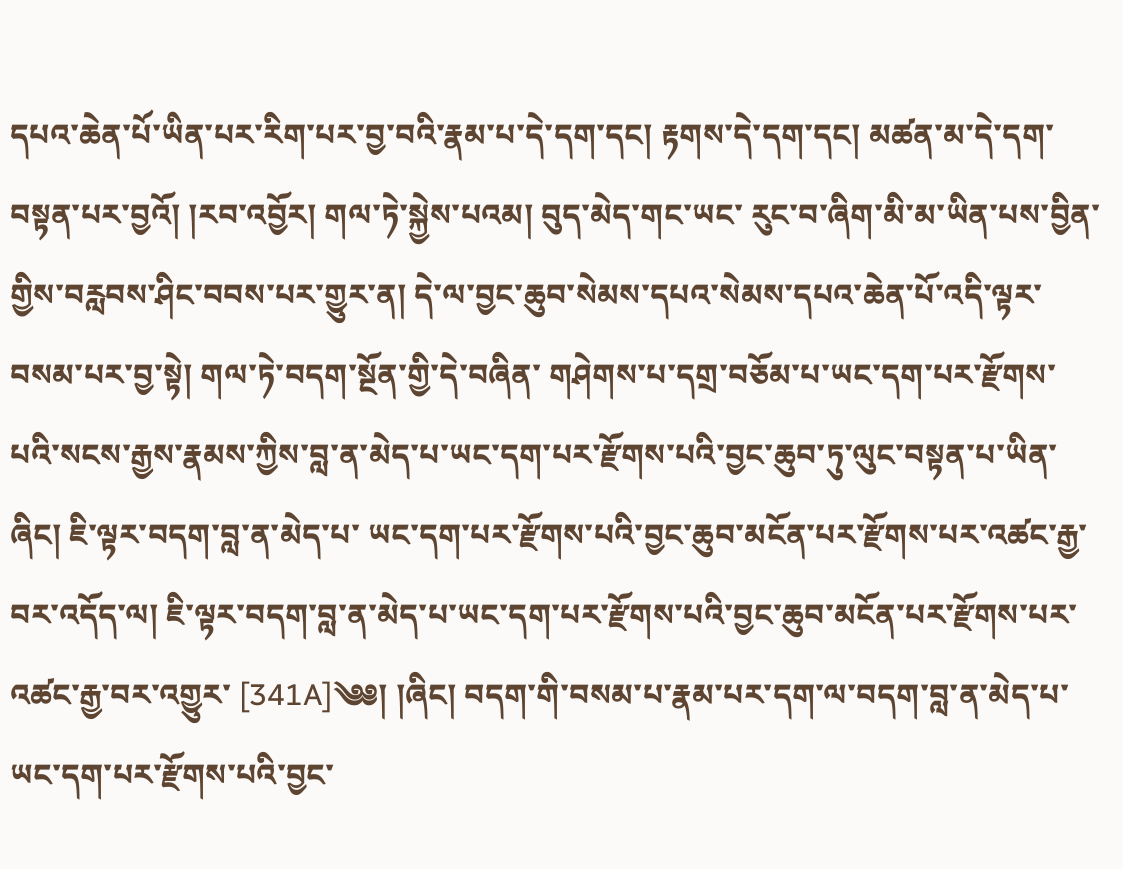དཔའ་ཆེན་པོ་ཡིན་པར་རིག་པར་བྱ་བའི་རྣམ་པ་དེ་དག་དང། རྟགས་དེ་དག་དང། མཚན་མ་དེ་དག་བསྟན་པར་བྱའོ། །རབ་འབྱོར། གལ་ཏེ་སྐྱེས་པའམ། བུད་མེད་གང་ཡང་ རུང་བ་ཞིག་མི་མ་ཡིན་པས་བྱིན་གྱིས་བརླབས་ཤིང་བབས་པར་གྱུར་ན། དེ་ལ་བྱང་ཆུབ་སེམས་དཔའ་སེམས་དཔའ་ཆེན་པོ་འདི་ལྟར་བསམ་པར་བྱ་སྟེ། གལ་ཏེ་བདག་སྔོན་གྱི་དེ་བཞིན་ གཤེགས་པ་དགྲ་བཅོམ་པ་ཡང་དག་པར་རྫོགས་པའི་སངས་རྒྱས་རྣམས་ཀྱིས་བླ་ན་མེད་པ་ཡང་དག་པར་རྫོགས་པའི་བྱང་ཆུབ་ཏུ་ལུང་བསྟན་པ་ཡིན་ཞིང། ཇི་ལྟར་བདག་བླ་ན་མེད་པ་ ཡང་དག་པར་རྫོགས་པའི་བྱང་ཆུབ་མངོན་པར་རྫོགས་པར་འཚང་རྒྱ་བར་འདོད་ལ། ཇི་ལྟར་བདག་བླ་ན་མེད་པ་ཡང་དག་པར་རྫོགས་པའི་བྱང་ཆུབ་མངོན་པར་རྫོགས་པར་འཚང་རྒྱ་བར་འགྱུར་ [341A]༄༅། །ཞིང། བདག་གི་བསམ་པ་རྣམ་པར་དག་ལ་བདག་བླ་ན་མེད་པ་ཡང་དག་པར་རྫོགས་པའི་བྱང་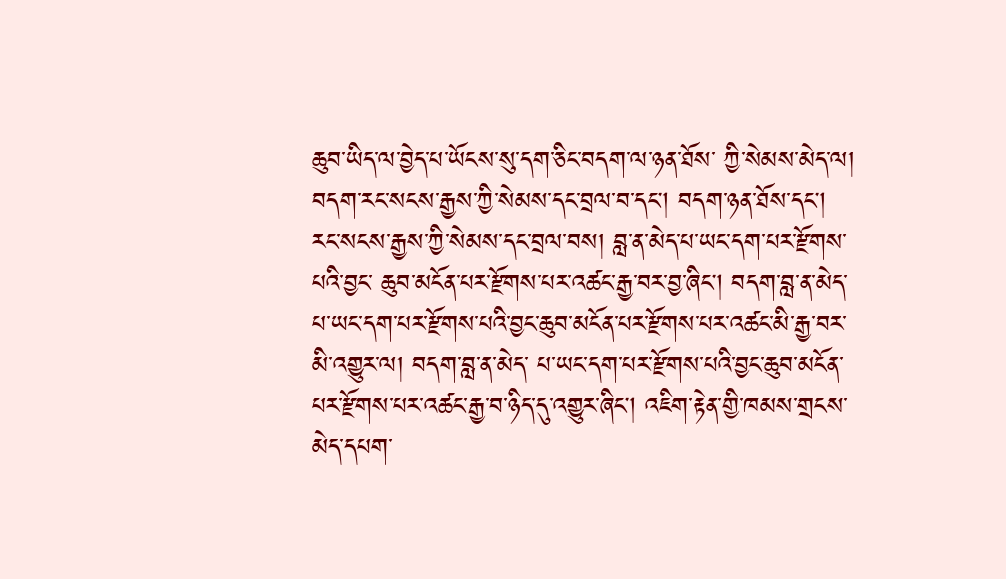ཆུབ་ཡིད་ལ་བྱེད་པ་ཡོངས་སུ་དག་ཅིང་བདག་ལ་ཉན་ཐོས་ ཀྱི་སེམས་མེད་ལ། བདག་རང་སངས་རྒྱས་ཀྱི་སེམས་དང་བྲལ་བ་དང། བདག་ཉན་ཐོས་དང། རང་སངས་རྒྱས་ཀྱི་སེམས་དང་བྲལ་བས། བླ་ན་མེད་པ་ཡང་དག་པར་རྫོགས་པའི་བྱང་ ཆུབ་མངོན་པར་རྫོགས་པར་འཚང་རྒྱ་བར་བྱ་ཞིང། བདག་བླ་ན་མེད་པ་ཡང་དག་པར་རྫོགས་པའི་བྱང་ཆུབ་མངོན་པར་རྫོགས་པར་འཚང་མི་རྒྱ་བར་མི་འགྱུར་ལ། བདག་བླ་ན་མེད་ པ་ཡང་དག་པར་རྫོགས་པའི་བྱང་ཆུབ་མངོན་པར་རྫོགས་པར་འཚང་རྒྱ་བ་ཉིད་དུ་འགྱུར་ཞིང། འཇིག་རྟེན་གྱི་ཁམས་གྲངས་མེད་དཔག་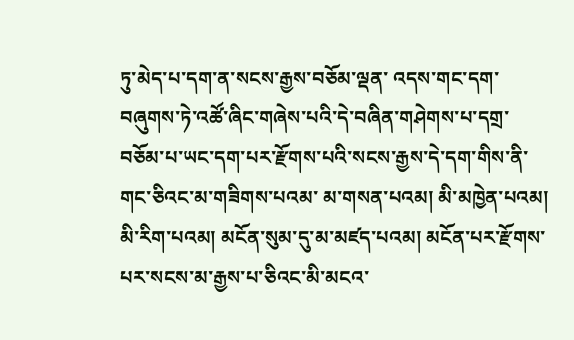ཏུ་མེད་པ་དག་ན་སངས་རྒྱས་བཅོམ་ལྡན་ འདས་གང་དག་བཞུགས་ཏེ་འཚོ་ཞིང་གཞེས་པའི་དེ་བཞིན་གཤེགས་པ་དགྲ་བཅོམ་པ་ཡང་དག་པར་རྫོགས་པའི་སངས་རྒྱས་དེ་དག་གིས་ནི་གང་ཅིའང་མ་གཟིགས་པའམ་ མ་གསན་པའམ། མི་མཁྱེན་པའམ། མི་རིག་པའམ། མངོན་སུམ་དུ་མ་མཛད་པའམ། མངོན་པར་རྫོགས་པར་སངས་མ་རྒྱས་པ་ཅིའང་མི་མངའ་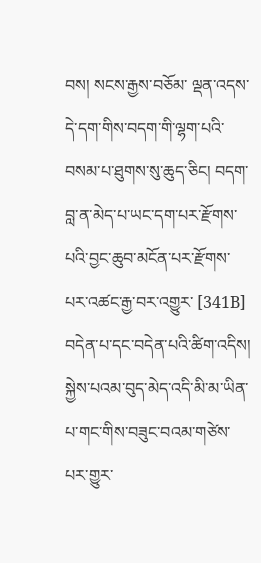བས། སངས་རྒྱས་བཅོམ་ ལྡན་འདས་དེ་དག་གིས་བདག་གི་ལྷག་པའི་བསམ་པ་ཐུགས་སུ་ཆུད་ཅིང། བདག་བླ་ན་མེད་པ་ཡང་དག་པར་རྫོགས་པའི་བྱང་ཆུབ་མངོན་པར་རྫོགས་པར་འཚང་རྒྱ་བར་འགྱུར་ [341B] བདེན་པ་དང་བདེན་པའི་ཚིག་འདིས། སྐྱེས་པའམ་བུད་མེད་འདི་མི་མ་ཡིན་པ་གང་གིས་བཟུང་བའམ་གཙེས་པར་གྱུར་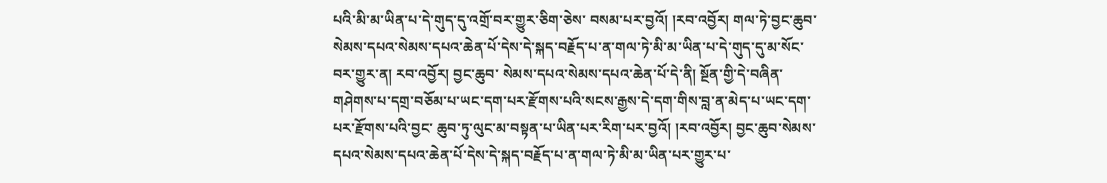པའི་མི་མ་ཡིན་པ་དེ་གུད་དུ་འགྲོ་བར་གྱུར་ཅིག་ཅེས་ བསམ་པར་བྱའོ། །རབ་འབྱོར། གལ་ཏེ་བྱང་ཆུབ་སེམས་དཔའ་སེམས་དཔའ་ཆེན་པོ་དེས་དེ་སྐད་བརྗོད་པ་ན་གལ་ཏེ་མི་མ་ཡིན་པ་དེ་གུད་དུ་མ་སོང་བར་གྱུར་ན། རབ་འབྱོར། བྱང་ཆུབ་ སེམས་དཔའ་སེམས་དཔའ་ཆེན་པོ་དེ་ནི། སྔོན་གྱི་དེ་བཞིན་གཤེགས་པ་དགྲ་བཅོམ་པ་ཡང་དག་པར་རྫོགས་པའི་སངས་རྒྱས་དེ་དག་གིས་བླ་ན་མེད་པ་ཡང་དག་པར་རྫོགས་པའི་བྱང་ ཆུབ་ཏུ་ལུང་མ་བསྟན་པ་ཡིན་པར་རིག་པར་བྱའོ། །རབ་འབྱོར། བྱང་ཆུབ་སེམས་དཔའ་སེམས་དཔའ་ཆེན་པོ་དེས་དེ་སྐད་བརྗོད་པ་ན་གལ་ཏེ་མི་མ་ཡིན་པར་གྱུར་པ་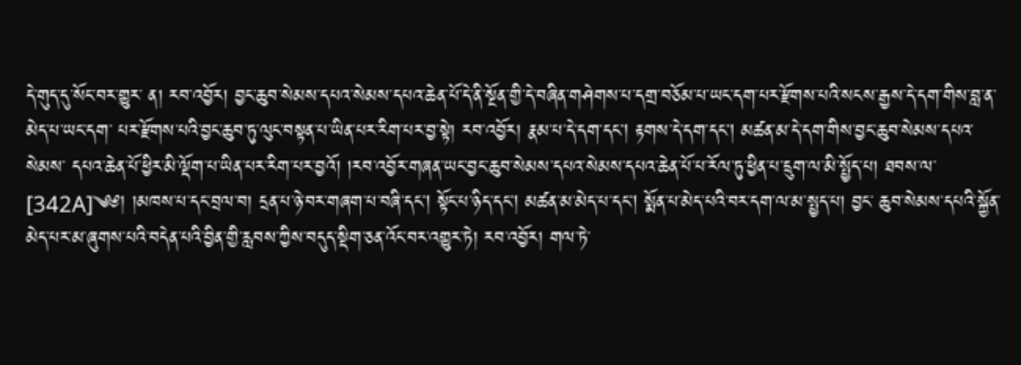དེ་གུད་དུ་སོང་བར་གྱུར་ ན། རབ་འབྱོར། བྱང་ཆུབ་སེམས་དཔའ་སེམས་དཔའ་ཆེན་པོ་དེ་ནི་སྔོན་གྱི་དེ་བཞིན་གཤེགས་པ་དགྲ་བཅོམ་པ་ཡང་དག་པར་རྫོགས་པའི་སངས་རྒྱས་དེ་དག་གིས་བླ་ན་མེད་པ་ཡང་དག་ པར་རྫོགས་པའི་བྱང་ཆུབ་ཏུ་ལུང་བསྟན་པ་ཡིན་པར་རིག་པར་བྱ་སྟེ། རབ་འབྱོར། རྣམ་པ་དེ་དག་དང། རྟགས་དེ་དག་དང། མཚན་མ་དེ་དག་གིས་བྱང་ཆུབ་སེམས་དཔའ་སེམས་ དཔའ་ཆེན་པོ་ཕྱིར་མི་ལྡོག་པ་ཡིན་པར་རིག་པར་བྱའོ། །རབ་འབྱོར་གཞན་ཡང་བྱང་ཆུབ་སེམས་དཔའ་སེམས་དཔའ་ཆེན་པོ་པ་རོལ་ཏུ་ཕྱིན་པ་དྲུག་ལ་མི་སྤྱོད་པ། ཐབས་ལ་ [342A]༄༅། །མཁས་པ་དང་བྲལ་བ། དྲན་པ་ཉེ་བར་གཞག་པ་བཞི་དང། སྟོང་པ་ཉིད་དང། མཚན་མ་མེད་པ་དང། སྨོན་པ་མེད་པའི་བར་དག་ལ་མ་སྤྱད་པ། བྱང་ ཆུབ་སེམས་དཔའི་སྐྱོན་མེད་པར་མ་ཞུགས་པའི་བདེན་པའི་བྱིན་གྱི་རླབས་ཀྱིས་བདུད་སྡིག་ཅན་འོང་བར་འགྱུར་ཏེ། རབ་འབྱོར། གལ་ཏེ་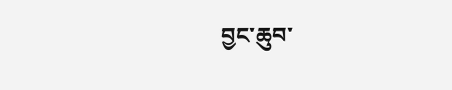བྱང་ཆུབ་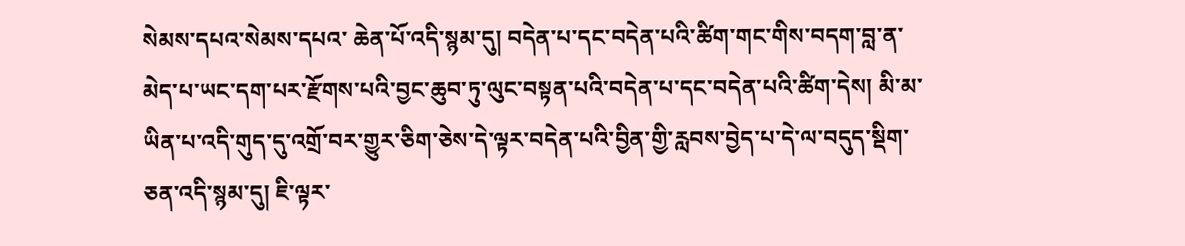སེམས་དཔའ་སེམས་དཔའ་ ཆེན་པོ་འདི་སྙམ་དུ། བདེན་པ་དང་བདེན་པའི་ཚིག་གང་གིས་བདག་བླ་ན་མེད་པ་ཡང་དག་པར་རྫོགས་པའི་བྱང་ཆུབ་ཏུ་ལུང་བསྟན་པའི་བདེན་པ་དང་བདེན་པའི་ཚིག་དེས། མི་མ་ ཡིན་པ་འདི་གུད་དུ་འགྲོ་བར་གྱུར་ཅིག་ཅེས་དེ་ལྟར་བདེན་པའི་བྱིན་གྱི་རླབས་བྱེད་པ་དེ་ལ་བདུད་སྡིག་ཅན་འདི་སྙམ་དུ། ཇི་ལྟར་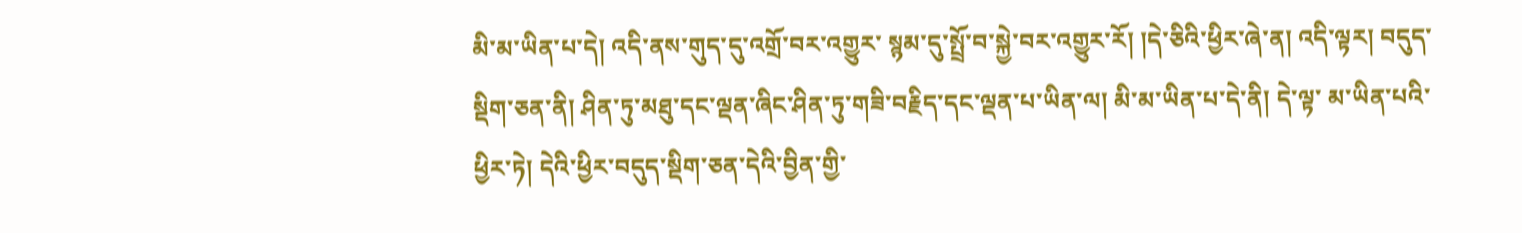མི་མ་ཡིན་པ་དེ། འདི་ནས་གུད་དུ་འགྲོ་བར་འགྱུར་ སྙམ་དུ་སྤྲོ་བ་སྐྱེ་བར་འགྱུར་རོ། །དེ་ཅིའི་ཕྱིར་ཞེ་ན། འདི་ལྟར། བདུད་སྡིག་ཅན་ནི། ཤིན་ཏུ་མཐུ་དང་ལྡན་ཞིང་ཤིན་ཏུ་གཟི་བརྗིད་དང་ལྡན་པ་ཡིན་ལ། མི་མ་ཡིན་པ་དེ་ནི། དེ་ལྟ་ མ་ཡིན་པའི་ཕྱིར་ཏེ། དེའི་ཕྱིར་བདུད་སྡིག་ཅན་དེའི་བྱིན་གྱི་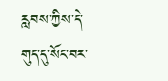རླབས་ཀྱིས་དེ་གུད་དུ་སོང་བར་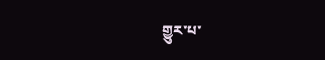གྱུར་པ་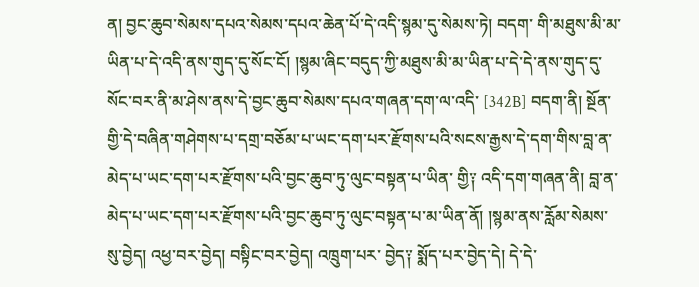ན། བྱང་ཆུབ་སེམས་དཔའ་སེམས་དཔའ་ཆེན་པོ་དེ་འདི་སྙམ་དུ་སེམས་ཏེ། བདག་ གི་མཐུས་མི་མ་ཡིན་པ་དེ་འདི་ནས་གུད་དུ་སོང་ངོ། །སྙམ་ཞིང་བདུད་ཀྱི་མཐུས་མི་མ་ཡིན་པ་དེ་དེ་ནས་གུད་དུ་སོང་བར་ནི་མ་ཤེས་ནས་དེ་བྱང་ཆུབ་སེམས་དཔའ་གཞན་དག་ལ་འདི་ [342B] བདག་ནི། སྔོན་གྱི་དེ་བཞིན་གཤེགས་པ་དགྲ་བཅོམ་པ་ཡང་དག་པར་རྫོགས་པའི་སངས་རྒྱས་དེ་དག་གིས་བླ་ན་མེད་པ་ཡང་དག་པར་རྫོགས་པའི་བྱང་ཆུབ་ཏུ་ལུང་བསྟན་པ་ཡིན་ གྱི༑ འདི་དག་གཞན་ནི། བླ་ན་མེད་པ་ཡང་དག་པར་རྫོགས་པའི་བྱང་ཆུབ་ཏུ་ལུང་བསྟན་པ་མ་ཡིན་ནོ། །སྙམ་ནས་རློམ་སེམས་སུ་བྱེད། འཕྱ་བར་བྱེད། བསྟིང་བར་བྱེད། འཁྲུག་པར་ བྱེད༑ སྨོད་པར་བྱེད་དེ། དེ་དེ་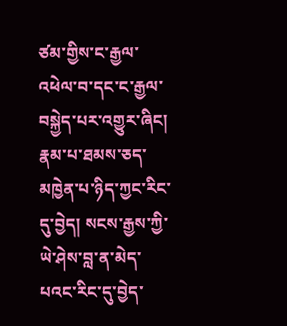ཙམ་གྱིས་ང་རྒྱལ་འཕེལ་བ་དང་ང་རྒྱལ་བསྐྱེད་པར་འགྱུར་ཞིང། རྣམ་པ་ཐམས་ཅད་མཁྱེན་པ་ཉིད་ཀྱང་རིང་དུ་བྱེད། སངས་རྒྱས་ཀྱི་ཡེ་ཤེས་བླ་ན་མེད་ པའང་རིང་དུ་བྱེད་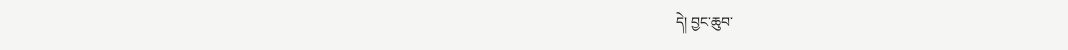དེ། བྱང་ཆུབ་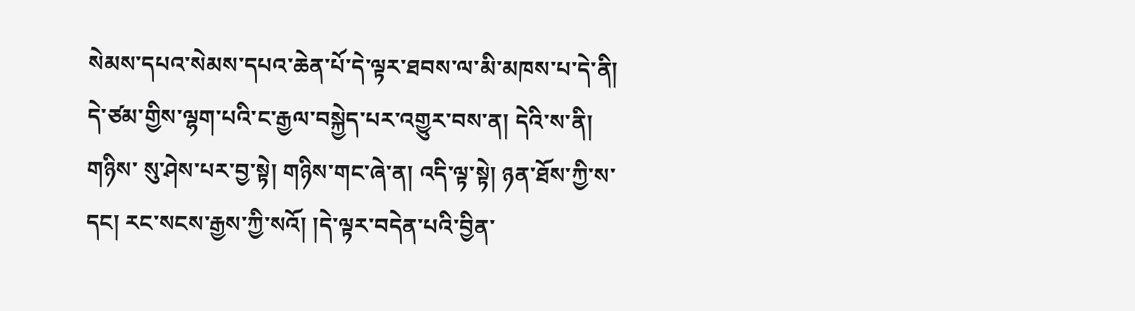སེམས་དཔའ་སེམས་དཔའ་ཆེན་པོ་དེ་ལྟར་ཐབས་ལ་མི་མཁས་པ་དེ་ནི། དེ་ཙམ་གྱིས་ལྷག་པའི་ང་རྒྱལ་བསྐྱེད་པར་འགྱུར་བས་ན། དེའི་ས་ནི། གཉིས་ སུ་ཤེས་པར་བྱ་སྟེ། གཉིས་གང་ཞེ་ན། འདི་ལྟ་སྟེ། ཉན་ཐོས་ཀྱི་ས་དང། རང་སངས་རྒྱས་ཀྱི་སའོ། །དེ་ལྟར་བདེན་པའི་བྱིན་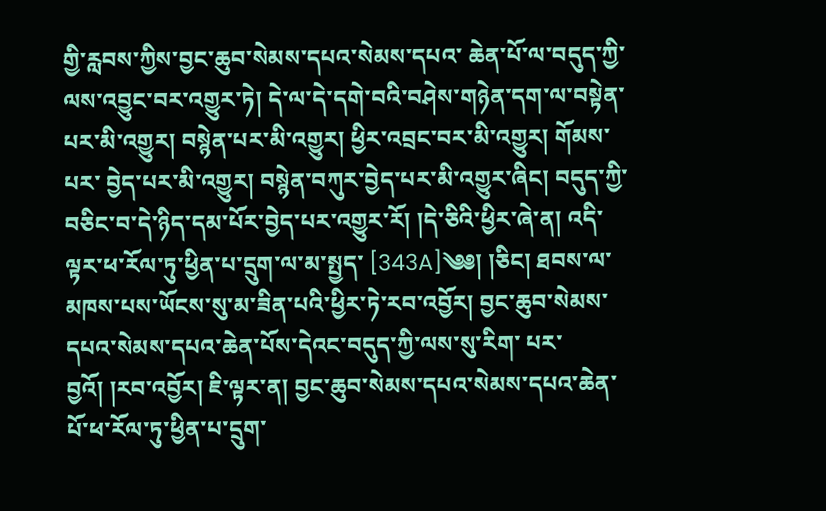གྱི་རླབས་ཀྱིས་བྱང་ཆུབ་སེམས་དཔའ་སེམས་དཔའ་ ཆེན་པོ་ལ་བདུད་ཀྱི་ལས་འབྱུང་བར་འགྱུར་ཏེ། དེ་ལ་དེ་དགེ་བའི་བཤེས་གཉེན་དག་ལ་བསྟེན་པར་མི་འགྱུར། བསྙེན་པར་མི་འགྱུར། ཕྱིར་འབྲང་བར་མི་འགྱུར། གོམས་པར་ བྱེད་པར་མི་འགྱུར། བསྙེན་བཀུར་བྱེད་པར་མི་འགྱུར་ཞིང། བདུད་ཀྱི་བཅིང་བ་དེ་ཉིད་དམ་པོར་བྱེད་པར་འགྱུར་རོ། །དེ་ཅིའི་ཕྱིར་ཞེ་ན། འདི་ལྟར་ཕ་རོལ་ཏུ་ཕྱིན་པ་དྲུག་ལ་མ་སྤྱད་ [343A]༄༅། །ཅིང། ཐབས་ལ་མཁས་པས་ཡོངས་སུ་མ་ཟིན་པའི་ཕྱིར་ཏེ་རབ་འབྱོར། བྱང་ཆུབ་སེམས་དཔའ་སེམས་དཔའ་ཆེན་པོས་དེའང་བདུད་ཀྱི་ལས་སུ་རིག་ པར་བྱའོ། །རབ་འབྱོར། ཇི་ལྟར་ན། བྱང་ཆུབ་སེམས་དཔའ་སེམས་དཔའ་ཆེན་པོ་ཕ་རོལ་ཏུ་ཕྱིན་པ་དྲུག་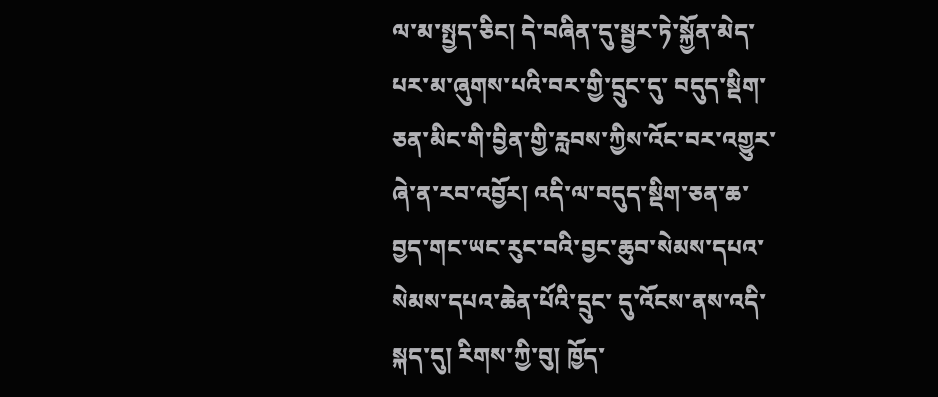ལ་མ་སྤྱད་ཅིང། དེ་བཞིན་དུ་སྦྱར་ཏེ་སྐྱོན་མེད་པར་མ་ཞུགས་པའི་བར་གྱི་དྲུང་དུ་ བདུད་སྡིག་ཅན་མིང་གི་བྱིན་གྱི་རླབས་ཀྱིས་འོང་བར་འགྱུར་ཞེ་ན་རབ་འབྱོར། འདི་ལ་བདུད་སྡིག་ཅན་ཆ་བྱད་གང་ཡང་རུང་བའི་བྱང་ཆུབ་སེམས་དཔའ་སེམས་དཔའ་ཆེན་པོའི་དྲུང་ དུ་འོངས་ནས་འདི་སྐད་དུ། རིགས་ཀྱི་བུ། ཁྱོད་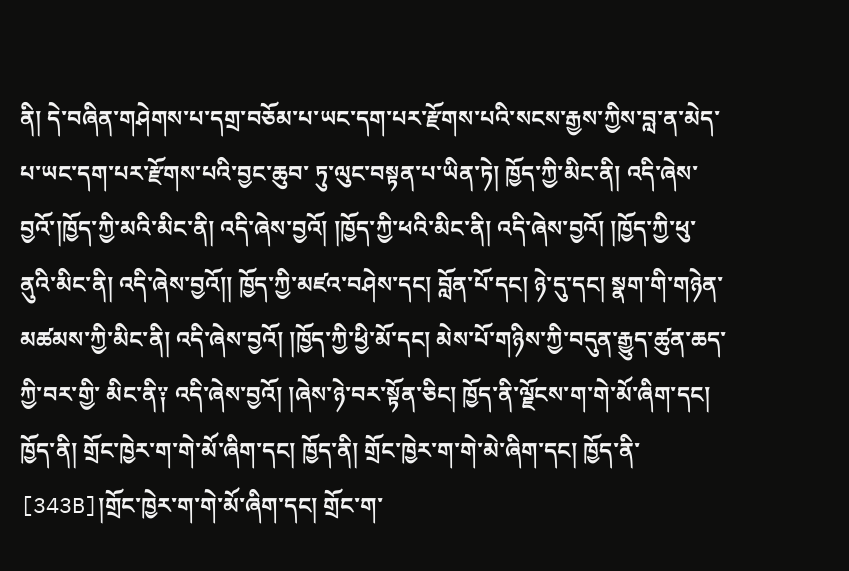ནི། དེ་བཞིན་གཤེགས་པ་དགྲ་བཅོམ་པ་ཡང་དག་པར་རྫོགས་པའི་སངས་རྒྱས་ཀྱིས་བླ་ན་མེད་པ་ཡང་དག་པར་རྫོགས་པའི་བྱང་ཆུབ་ ཏུ་ལུང་བསྟན་པ་ཡིན་ཏེ། ཁྱོད་ཀྱི་མིང་ནི། འདི་ཞེས་བྱའོ་།ཁྱོད་ཀྱི་མའི་མིང་ནི། འདི་ཞེས་བྱའོ། །ཁྱོད་ཀྱི་ཕའི་མིང་ནི། འདི་ཞེས་བྱའོ། །ཁྱོད་ཀྱི་ཕུ་ནུའི་མིང་ནི། འདི་ཞེས་བྱའོ།། ཁྱོད་ཀྱི་མཛའ་བཤེས་དང། བློན་པོ་དང། ཉེ་དུ་དང། སྣག་གི་གཉེན་མཚམས་ཀྱི་མིང་ནི། འདི་ཞེས་བྱའོ། །ཁྱོད་ཀྱི་ཕྱི་མོ་དང། མེས་པོ་གཉིས་ཀྱི་བདུན་རྒྱུད་ཚུན་ཆད་ཀྱི་བར་གྱི་ མིང་ནི༑ འདི་ཞེས་བྱའོ། །ཞེས་ཉེ་བར་སྟོན་ཅིང། ཁྱོད་ནི་ལྗོངས་ག་གེ་མོ་ཞིག་དང། ཁྱོད་ནི། གྲོང་ཁྱེར་ག་གེ་མོ་ཞིག་དང། ཁྱོད་ནི། གྲོང་ཁྱེར་ག་གེ་མེ་ཞིག་དང། ཁྱོད་ནི་ [343B]།གྲོང་ཁྱེར་ག་གེ་མོ་ཞིག་དང། གྲོང་ག་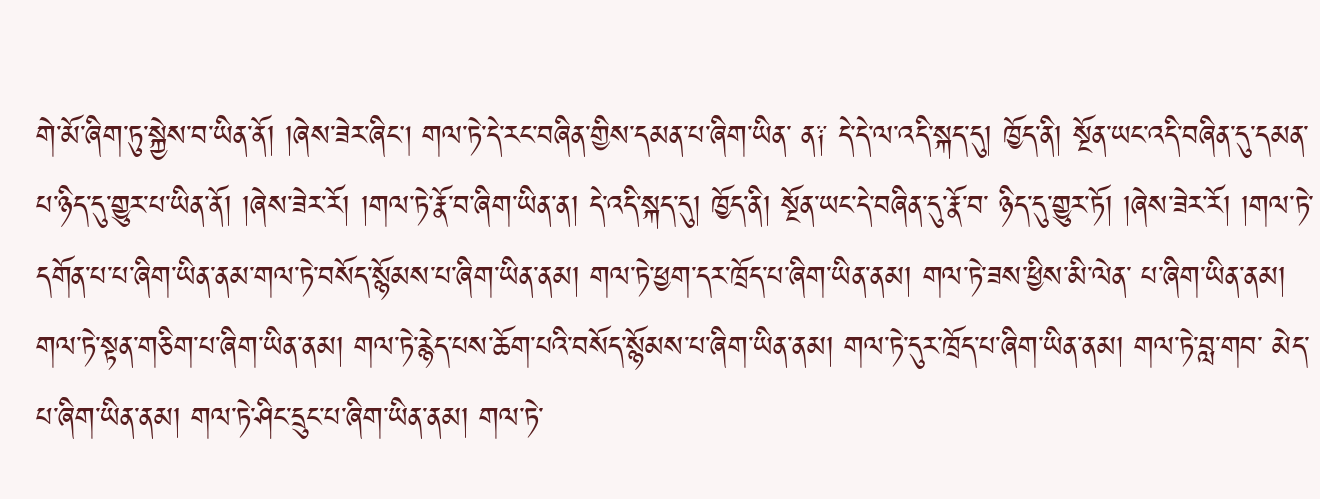གེ་མོ་ཞིག་ཏུ་སྐྱེས་བ་ཡིན་ནོ། །ཞེས་ཟེར་ཞིང། གལ་ཏེ་དེ་རང་བཞིན་གྱིས་དམན་པ་ཞིག་ཡིན་ ན༑ དེ་དེ་ལ་འདི་སྐད་དུ། ཁྱོད་ནི། སྔོན་ཡང་འདི་བཞིན་དུ་དམན་པ་ཉིད་དུ་གྱུར་པ་ཡིན་ནོ། །ཞེས་ཟེར་རོ། །གལ་ཏེ་རྣོ་བ་ཞིག་ཡིན་ན། དེ་འདི་སྐད་དུ། ཁྱོད་ནི། སྔོན་ཡང་དེ་བཞིན་དུ་རྣོ་བ་ ཉིད་དུ་གྱུར་ཏོ། །ཞེས་ཟེར་རོ། །གལ་ཏེ་དགོན་པ་པ་ཞིག་ཡིན་ནམ་གལ་ཏེ་བསོད་སྙོམས་པ་ཞིག་ཡིན་ནམ། གལ་ཏེ་ཕྱག་དར་ཁྲོད་པ་ཞིག་ཡིན་ནམ། གལ་ཏེ་ཟས་ཕྱིས་མི་ལེན་ པ་ཞིག་ཡིན་ནམ། གལ་ཏེ་སྟན་གཅིག་པ་ཞིག་ཡིན་ནམ། གལ་ཏེ་རྙེད་པས་ཆོག་པའི་བསོད་སྙོམས་པ་ཞིག་ཡིན་ནམ། གལ་ཏེ་དུར་ཁྲོད་པ་ཞིག་ཡིན་ནམ། གལ་ཏེ་བླ་གབ་ མེད་པ་ཞིག་ཡིན་ནམ། གལ་ཏེ་ཤིང་དྲུང་པ་ཞིག་ཡིན་ནམ། གལ་ཏེ་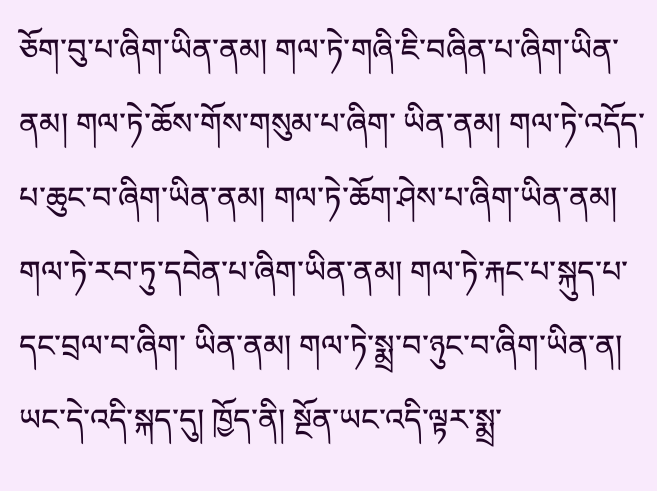ཅོག་བུ་པ་ཞིག་ཡིན་ནམ། གལ་ཏེ་གཞི་ཇི་བཞིན་པ་ཞིག་ཡིན་ནམ། གལ་ཏེ་ཆོས་གོས་གསུམ་པ་ཞིག་ ཡིན་ནམ། གལ་ཏེ་འདོད་པ་ཆུང་བ་ཞིག་ཡིན་ནམ། གལ་ཏེ་ཆོག་ཤེས་པ་ཞིག་ཡིན་ནམ། གལ་ཏེ་རབ་ཏུ་དབེན་པ་ཞིག་ཡིན་ནམ། གལ་ཏེ་རྐང་པ་སྐུད་པ་དང་བྲལ་བ་ཞིག་ ཡིན་ནམ། གལ་ཏེ་སྨྲ་བ་ཉུང་བ་ཞིག་ཡིན་ན། ཡང་དེ་འདི་སྐད་དུ། ཁྱོད་ནི། སྔོན་ཡང་འདི་ལྟར་སྨྲ་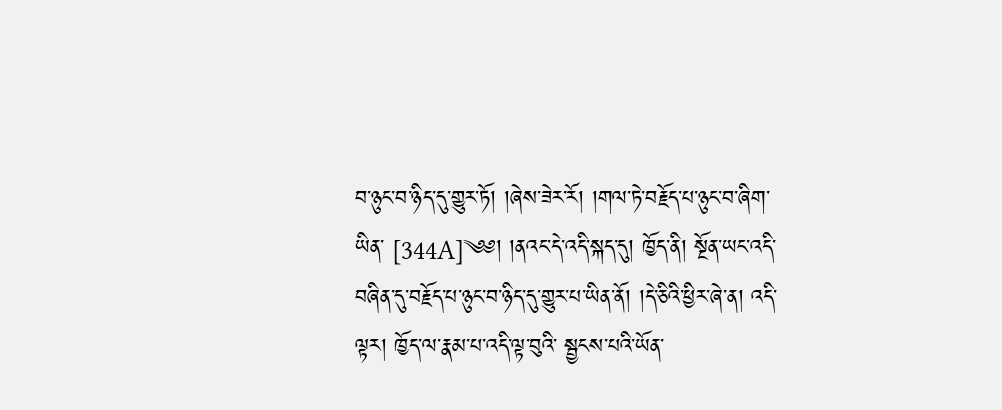བ་ཉུང་བ་ཉིད་དུ་གྱུར་ཏོ། །ཞེས་ཟེར་རོ། །གལ་ཏེ་བརྗོད་པ་ཉུང་བ་ཞིག་ཡིན་ [344A]༄༅། །ནའང་དེ་འདི་སྐད་དུ། ཁྱོད་ནི། སྔོན་ཡང་འདི་བཞིན་དུ་བརྗོད་པ་ཉུང་བ་ཉིད་དུ་གྱུར་པ་ཡིན་ནོ། །དེ་ཅིའི་ཕྱིར་ཞེ་ན། འདི་ལྟར། ཁྱོད་ལ་རྣམ་པ་འདི་ལྟ་བུའི་ སྦྱངས་པའི་ཡོན་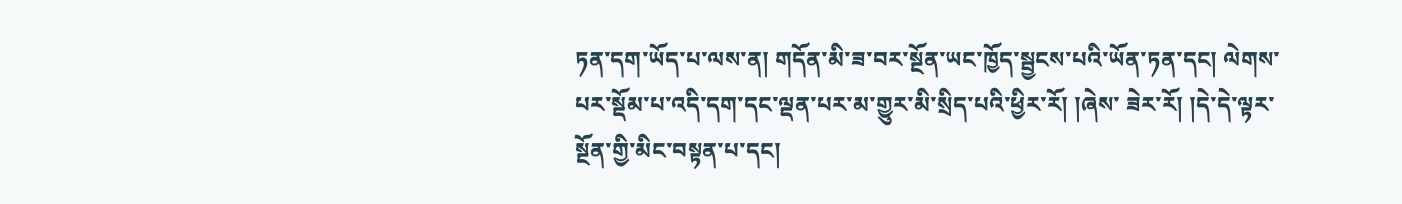ཏན་དག་ཡོད་པ་ལས་ན། གདོན་མི་ཟ་བར་སྔོན་ཡང་ཁྱོད་སྦྱངས་པའི་ཡོན་ཏན་དང། ལེགས་པར་སྡོམ་པ་འདི་དག་དང་ལྡན་པར་མ་གྱུར་མི་སྲིད་པའི་ཕྱིར་རོ། །ཞེས་ ཟེར་རོ། །དེ་དེ་ལྟར་སྔོན་གྱི་མིང་བསྟན་པ་དང།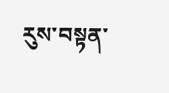རུས་བསྟན་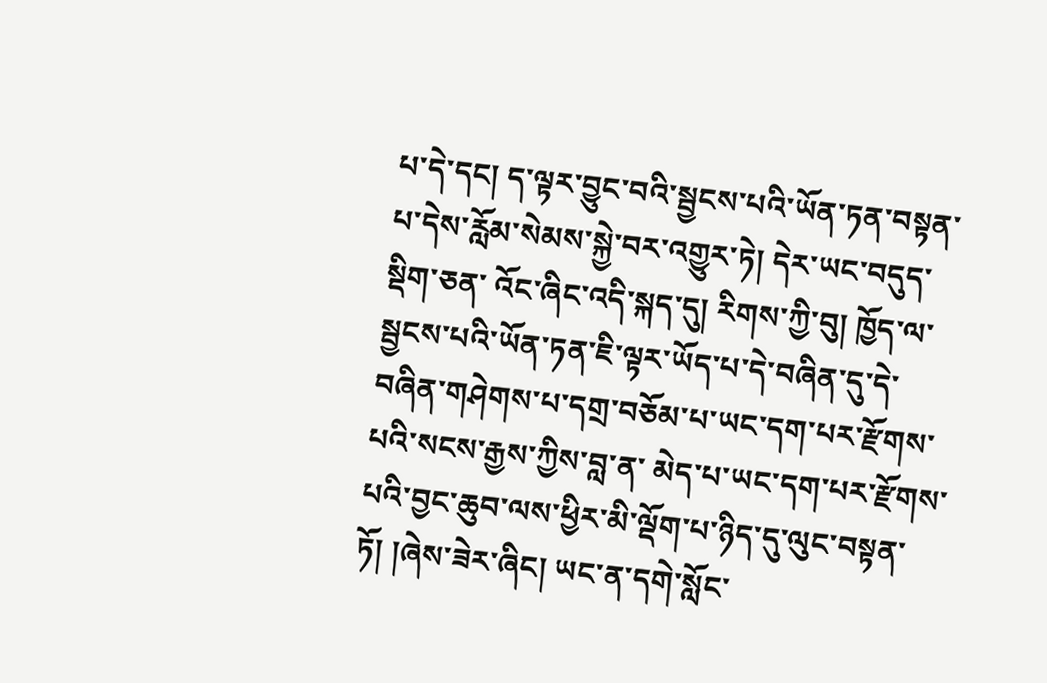པ་དེ་དང། ད་ལྟར་བྱུང་བའི་སྦྱངས་པའི་ཡོན་ཏན་བསྟན་པ་དེས་རློམ་སེམས་སྐྱེ་བར་འགྱུར་ཏེ། དེར་ཡང་བདུད་སྡིག་ཅན་ འོང་ཞིང་འདི་སྐད་དུ། རིགས་ཀྱི་བུ། ཁྱོད་ལ་སྦྱངས་པའི་ཡོན་ཏན་ཇི་ལྟར་ཡོད་པ་དེ་བཞིན་དུ་དེ་བཞིན་གཤེགས་པ་དགྲ་བཅོམ་པ་ཡང་དག་པར་རྫོགས་པའི་སངས་རྒྱས་ཀྱིས་བླ་ན་ མེད་པ་ཡང་དག་པར་རྫོགས་པའི་བྱང་ཆུབ་ལས་ཕྱིར་མི་ལྡོག་པ་ཉིད་དུ་ལུང་བསྟན་ཏོ། །ཞེས་ཟེར་ཞིང། ཡང་ན་དགེ་སློང་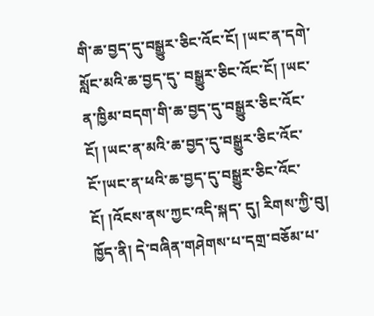གི་ཆ་བྱད་དུ་བསྒྱུར་ཅིང་འོང་ངོ། །ཡང་ན་དགེ་སློང་མའི་ཆ་བྱད་དུ་ བསྒྱུར་ཅིང་འོང་ངོ། །ཡང་ན་ཁྱིམ་བདག་གི་ཆ་བྱད་དུ་བསྒྱུར་ཅིང་འོང་ངོ། །ཡང་ན་མའི་ཆ་བྱད་དུ་བསྒྱུར་ཅིང་འོང་ངོ་།ཡང་ན་ཕའི་ཆ་བྱད་དུ་བསྒྱུར་ཅིང་འོང་ངོ། །འོངས་ནས་ཀྱང་འདི་སྐད་ དུ། རིགས་ཀྱི་བུ། ཁྱོད་ནི། དེ་བཞིན་གཤེགས་པ་དགྲ་བཅོམ་པ་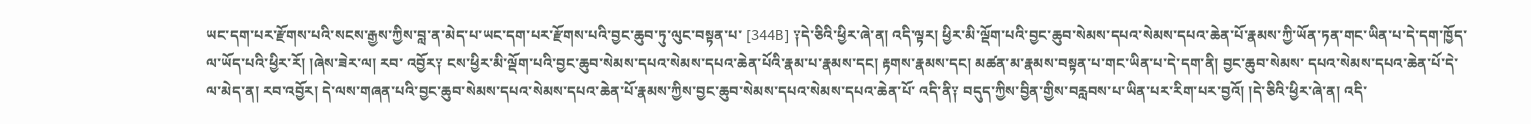ཡང་དག་པར་རྫོགས་པའི་སངས་རྒྱས་ཀྱིས་བླ་ན་མེད་པ་ཡང་དག་པར་རྫོགས་པའི་བྱང་ཆུབ་ཏུ་ལུང་བསྟན་པ་ [344B] ༑དེ་ཅིའི་ཕྱིར་ཞེ་ན། འདི་ལྟར། ཕྱིར་མི་ལྡོག་པའི་བྱང་ཆུབ་སེམས་དཔའ་སེམས་དཔའ་ཆེན་པོ་རྣམས་ཀྱི་ཡོན་ཏན་གང་ཡིན་པ་དེ་དག་ཁྱོད་ལ་ཡོད་པའི་ཕྱིར་རོ། །ཞེས་ཟེར་ལ། རབ་ འབྱོར༑ ངས་ཕྱིར་མི་ལྡོག་པའི་བྱང་ཆུབ་སེམས་དཔའ་སེམས་དཔའ་ཆེན་པོའི་རྣམ་པ་རྣམས་དང། རྟགས་རྣམས་དང། མཚན་མ་རྣམས་བསྟན་པ་གང་ཡིན་པ་དེ་དག་ནི། བྱང་ཆུབ་སེམས་ དཔའ་སེམས་དཔའ་ཆེན་པོ་དེ་ལ་མེད་ན། རབ་འབྱོར། དེ་ལས་གཞན་པའི་བྱང་ཆུབ་སེམས་དཔའ་སེམས་དཔའ་ཆེན་པོ་རྣམས་ཀྱིས་བྱང་ཆུབ་སེམས་དཔའ་སེམས་དཔའ་ཆེན་པོ་ འདི་ནི༑ བདུད་ཀྱིས་བྱིན་གྱིས་བརླབས་པ་ཡིན་པར་རིག་པར་བྱའོ། །དེ་ཅིའི་ཕྱིར་ཞེ་ན། འདི་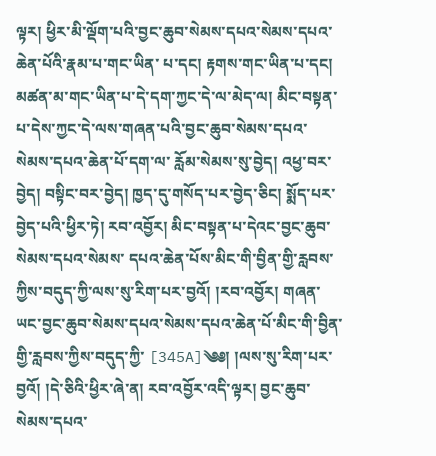ལྟར། ཕྱིར་མི་ལྡོག་པའི་བྱང་ཆུབ་སེམས་དཔའ་སེམས་དཔའ་ཆེན་པོའི་རྣམ་པ་གང་ཡིན་ པ་དང། རྟགས་གང་ཡིན་པ་དང། མཚན་མ་གང་ཡིན་པ་དེ་དག་ཀྱང་དེ་ལ་མེད་ལ། མིང་བསྟན་པ་དེས་ཀྱང་དེ་ལས་གཞན་པའི་བྱང་ཆུབ་སེམས་དཔའ་སེམས་དཔའ་ཆེན་པོ་དག་ལ་ རློམ་སེམས་སུ་བྱེད། འཕྱ་བར་བྱེད། བསྟིང་བར་བྱེད། ཁྱད་དུ་གསོད་པར་བྱེད་ཅིང། སྨོད་པར་བྱེད་པའི་ཕྱིར་ཏེ། རབ་འབྱོར། མིང་བསྟན་པ་དེའང་བྱང་ཆུབ་སེམས་དཔའ་སེམས་ དཔའ་ཆེན་པོས་མིང་གི་བྱིན་གྱི་རླབས་ཀྱིས་བདུད་ཀྱི་ལས་སུ་རིག་པར་བྱའོ། །རབ་འབྱོར། གཞན་ཡང་བྱང་ཆུབ་སེམས་དཔའ་སེམས་དཔའ་ཆེན་པོ་མིང་གི་བྱིན་གྱི་རླབས་ཀྱིས་བདུད་ཀྱི་ [345A]༄༅། །ལས་སུ་རིག་པར་བྱའོ། །དེ་ཅིའི་ཕྱིར་ཞེ་ན། རབ་འབྱོར་འདི་ལྟར། བྱང་ཆུབ་སེམས་དཔའ་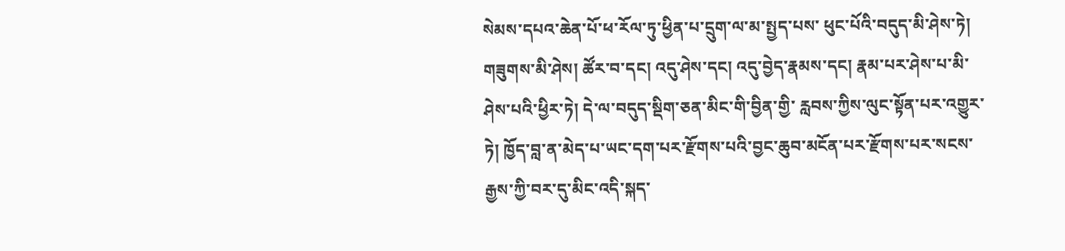སེམས་དཔའ་ཆེན་པོ་ཕ་རོལ་ཏུ་ཕྱིན་པ་དྲུག་ལ་མ་སྤྱད་པས་ ཕུང་པོའི་བདུད་མི་ཤེས་ཏེ། གཟུགས་མི་ཤེས། ཚོར་བ་དང། འདུ་ཤེས་དང། འདུ་བྱེད་རྣམས་དང། རྣམ་པར་ཤེས་པ་མི་ཤེས་པའི་ཕྱིར་ཏེ། དེ་ལ་བདུད་སྡིག་ཅན་མིང་གི་བྱིན་གྱི་ རླབས་ཀྱིས་ལུང་སྟོན་པར་འགྱུར་ཏེ། ཁྱོད་བླ་ན་མེད་པ་ཡང་དག་པར་རྫོགས་པའི་བྱང་ཆུབ་མངོན་པར་རྫོགས་པར་སངས་རྒྱས་ཀྱི་བར་དུ་མིང་འདི་སྐད་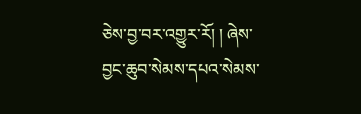ཅེས་བྱ་བར་འགྱུར་རོ། ། ཞེས་བྱང་ཆུབ་སེམས་དཔའ་སེམས་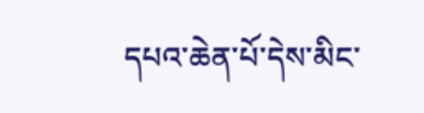དཔའ་ཆེན་པོ་དེས་མིང་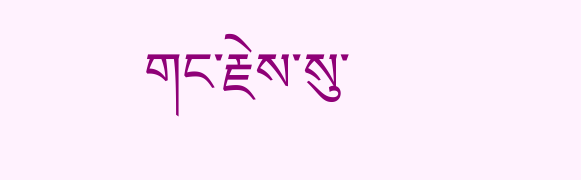གང་རྗེས་སུ་